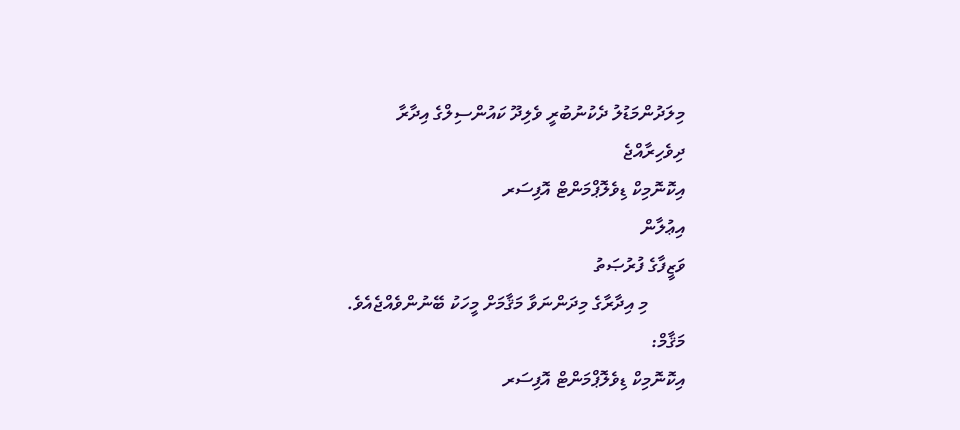މިލަދުންމަޑުލު ދެކުނުބުރީ ވެލިދޫ ކައުންސިލްގެ އިދާރާ
ދިވެހިރާއްޖެ
އިކޮނޮމިކް ޑިވެލޮޕްމަންޓް އޮފިސަރ
އިޢުލާން
ވަޒީފާގެ ފުރުޞަތު
        މި އިދާރާގެ މިދަންނަވާ މަޤާމަށް މީހަކު ބޭނުންވެއްޖެއެވެ.
މަޤާމް:
އިކޮނޮމިކް ޑިވެލޮޕްމަންޓް އޮފިސަރ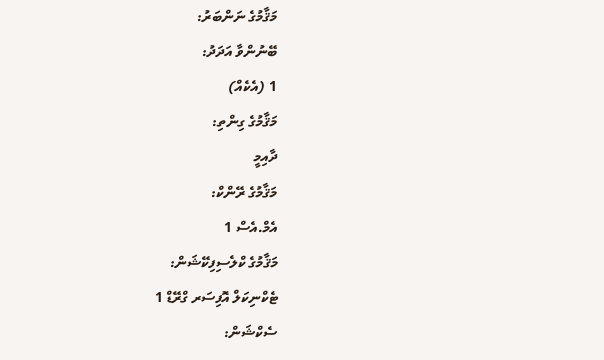މަޤާމުގެ ނަންބަރު:
ބޭނުންވާ އަދަދު:
1 (އެކެއް)
މަޤާމުގެ ގިންތި:
ދާއިމީ
މަޤާމުގެ ރޭންކް:
އެމް.އެސް 1
މަޤާމުގެ ކްލެސިފިކޭޝަން:
ޓެކްނިކަލް އޮފިސަރ ގްރޭޑް 1
ސެކްޝަން: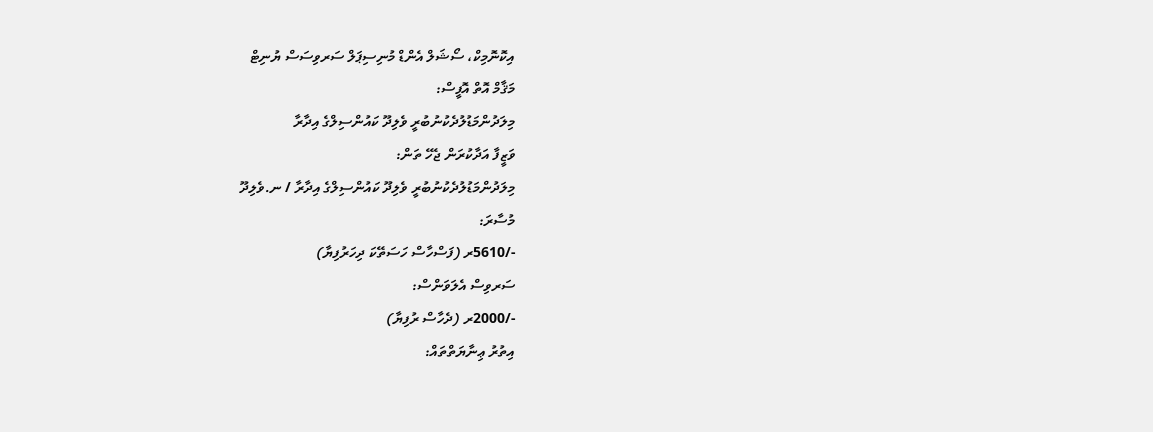އިކޮނޮމިކް، ސޯޝަލް އެންޑް މުނިސިޕަލް ސަރވިސަސް ޔުނިޓް
މަޤާމް އޮތް އޮފީސް:
މިލަދުންމަޑުލުދެކުނުބުރީ ވެލިދޫ ކައުންސިލްގެ އިދާރާ
ވަޒީފާ އަދާކުރަން ޖެހޭ ތަން:
މިލަދުންމަޑުލުދެކުނުބުރީ ވެލިދޫ ކައުންސިލްގެ އިދާރާ / ނ.ވެލިދޫ
މުސާރަ:
-/5610ރ (ފަސްހާސް ހަސަތޭކަ ދިހަރުފިޔާ)
ސަރވިސް އެލަވަންސް:
-/2000ރ (ދެހާސް ރުފިޔާ)
އިތުރު ޢިނާޔަތްތައް: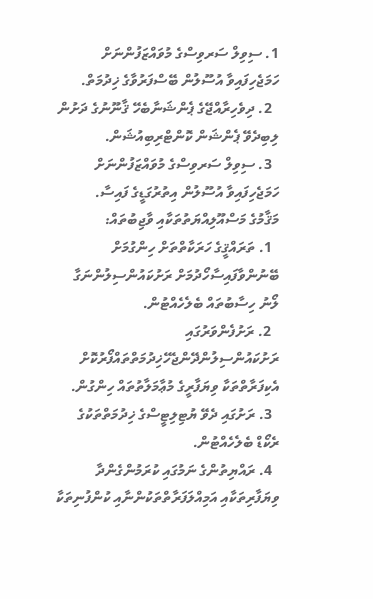1. ސިވިލް ސަރވިސްގެ މުވައްޒަފުންނަށް ހަމަޖެހިފައިވާ އުސޫލުން ބޭސްފަރުވާގެ ޚިދުމަތް.
  2. ދިވެހިރާއްޖޭގެ ޕެންޝަނާބެހޭ ޤާނޫނުގެ ދަށުން ލިބިދެވޭ ޕެންޝަން ކޮންޓްރިބިއުޝަން.
  3. ސިވިލް ސަރވިސްގެ މުވައްޒަފުންނަށް ހަމަޖެހިފައިވާ އުސޫލުން އިތުރުގަޑީގެ ފައިސާ.
މަޤާމުގެ މަސްއޫލިއްޔަތުތަކާއި ވާޖިބުތައް:
  1. ތަރައްޤީގެ ހަރަކާތްތަށް ހިންގުމަށް ބޭނުންވާފައިސާހޯދުމަށް ރަށުކައުންސިލުންނަގާ ލޯނު ހިސާބުތައް ބެލެހެއްޓުން.
  2. ރަށުފެންވަރުގައި ރަށުކައުންސިލުންދޭންޖެހޭޚިދުމަތްތައްފޯރުކޮށް އެކިފަރާތްތަކާ ވިޔަފާރީގެ މުޢާމަލާތުތައް ހިންގުން.
  3. ރަށުގައި ދެވޭ ޔުޓިލިޓީސްގެ ޚިދުމަތްތަކުގެ ރެކޯޑް ބެލެހެއްޓުން.
  4. ރައްޔިތުންގެ ނަމުގައި ކުރަމުންގެންދާ ވިޔަފާރިތަކާއި އަމިއްލަފަރާތްތަކުންނާއި ކުންފުނިތަކާ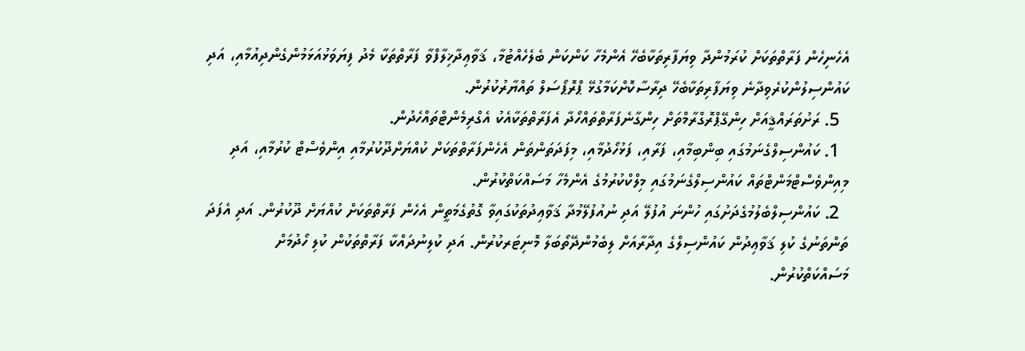އެހެނިހެން ފަރާތްތަކަށް ކުރަމުންދާ ވިޔަފާރިތަކާބެހޭ އެންމެހާ ކަންކަން ބެލެހެއްޓުމާ، ޤަވާޢިދާޚިލާފްވާ ފަރާތްތަކާ މެދު ފިޔަވަޅުއަޅަމުންގެންދިއުމާއި، އަދި ކައުންސިލުންކުރެވިދާނެ ވިޔަފާރިތަކާބެހޭ ދިރާސާކޮށްކަމާގުޅޭ ޕްރޮޕޯސަލް ތައްޔާރުކުރުން.
  5. ރަށުތަރައްޤީއަށް ހިންގޭޕްރޮގްރާމްތަށް ހިންގާނެފަރާތްތައްހޯދާ އެފަރާތްތަކާއެކު އެގްރިމެންޓްތައްހެދުން.
  1. ކައުންސިލްގެނަމުގައި ބިންބިމާއި، ފަރާއި، ފަޅުހޯދުމާއި، މިފަދަތަންތަން އެހެންފަރާތްތަކަށް ކުއްޔަށްދޫކުރުމާއި އިންވެސްޓް ކުރުމާއި، އަދި މިއިންވެސްޓްމަންޓްތައް ކައުންސިލްގެނަމުގައި މިލްކްކުރުމުގެ އެންމެހާ މަސައްކަތްކުރުން.
  2. ކައުންސިލްބެލުމުގެދަށުގައި ހުންނަ އުފުލޭ އަދި ނުއުފުލޭމުދާ ޤަވާޢިދުތަކުގައިވާ ގޮތުގެމަތީން އެހެން ފަރާތްތަކަށް ކުއްޔަށް ދޫކުރުން. އަދި އެފަދަ ތަންތަނުގެ ކުލި ޤަވާޢިދުން ކައުންސިލްގެ އިދާރާއަށް ލިބެމުންދޭތޯބަލާ މޮނިޓަރކުރުން. އަދި ކުލިނުދައްކާ ފަރާތްތަކުން ކުލި ހޯދުމަށް މަސައްކަތްކުރުން.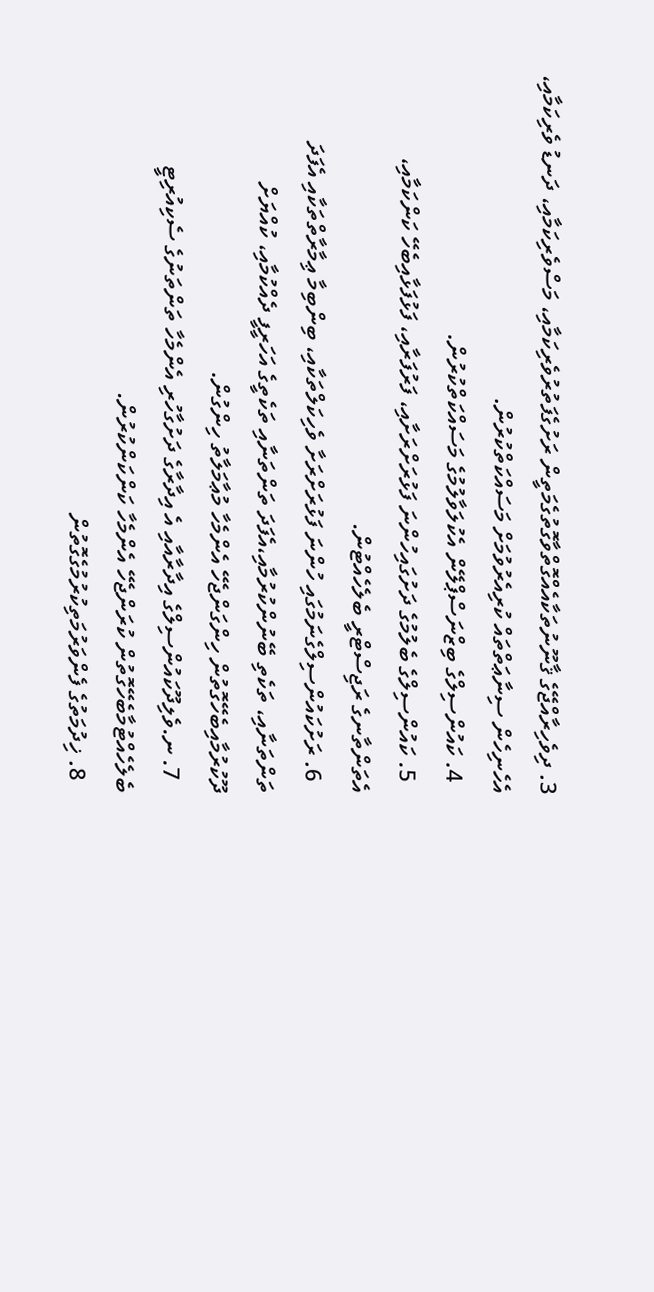3. ދިވެހިރާއްޖޭގެ ޤާނޫނުތަކާއެއްގޮތްވާގޮތުގެމަތީން ރަށުގެފަތުރުވެރިކަމާއި، މަސްވެރިކަމާއި، ދަނޑު ވެރިކަމާއި، އެހެނިހެން ސިނާޢަތްތައް ކުރިއެރުވުމަށް މަސައްކަތްކުރުން.
  4. ކައުންސިލްގެ ބިޒްނަސްޕްލޭން އެކުލަވާލުމުގެ މަސައްކަތްކުރުން.
  5. ކައުންސިލްގެ ބެލުމުގެ ދަށުގައިހުންނަ ފަޅުރަށްރަށާއި، ފަރުފަރާއި، ފަޅުފަޅާއިބެހޭ ކަންކަމާއި، އެތަންތާނގެ ރަޖިސްޓްރީ ބެލެހެއްޓުން.
  6. ރަށުކައުންސިލްގެނަމުގައި ހުންނަ ފަޅުރަށްރަށާ ވެހިކަލްތަކާއި، ބިންބިމާ ޢިމާރާތްތަކާއި އެފަދަ ތަންތަނާއި، ތަކެތި ބޭނުންކުރުމާއި،އެފަދަ ތަންތަނާއި ތަކެތީގެ އަހަރީފީ ދެއްކުމާއި، ކުއްޔަށް ދޫކުރުމާއިބެހޭގޮތުން ހިންގަންޖެހޭ އެންމެހާ މުޢާމަލާތު ހިންގުން.
  7. ނ.ވެލިދޫކައުންސިލްގެ އިދާރާއާއި އެ އިދާރާގެ ދަށުގާހުރި އެންމެހާ ތަންތަނުގެ ސެކިއުރިޓީ ބެލެހެއްޓުމާބެހޭގޮތުން ކުރަންޖެހޭ އެންމެހާ ކަންކަންކުރުން.
  8. ޚިދުމަތުގެ ފެންވަރުމަތިކުރުމުގެގޮތުން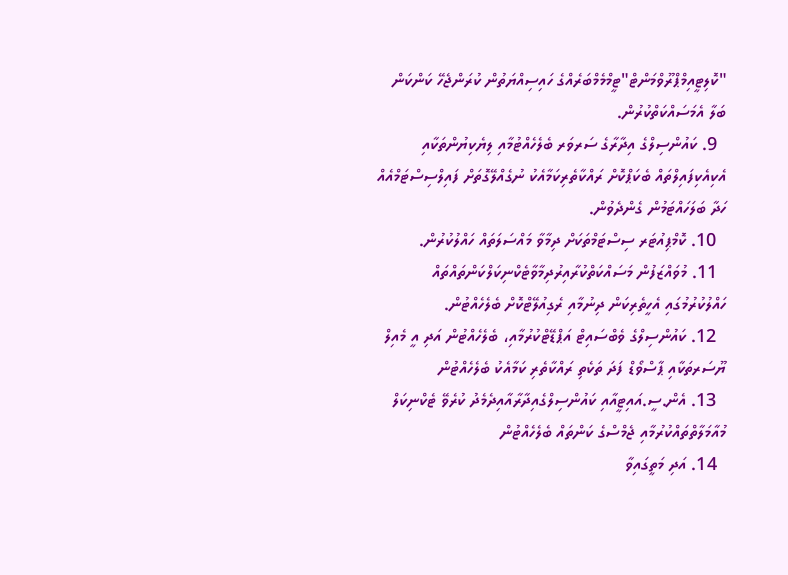"ކޮލިޓީއިމްޕްރޫވްމަންޓް"ޓީމްމެމްބަރެއްގެ ހައިސިއްޔަތުން ކުރަންޖެހޭ ކަންކަން ބަލާ އެމަސައްކަތްކުރުން.
  9. ކައުންސިލްގެ އިދާރާގެ ސަރވަރ ބެލެހެއްޓުމާއި ލިޔެކިޔުންތަކާއި އެކިއެކިފައިލްތައް ބެކަޕްކޮށް ރައްކާތެރިކަމާއެކު ނުގެއްލޭގޮތަށް ފައިލްސިސްޓަމްއެއް ހަދާ ބަލަހައްޓަމުން ގެންދެވުން.
  10. ކޮމްޕިއުޓަރ ސިސްޓަމްތަކަށް ދިމާވާ މައްސަލަތައް ހައްލުކުރުން.
  11. މުވައްޒަފުން މަސައްކަތްކުރާއިރުދިމާވާޓެކްނިކަލްކަންތައްތައް ހައްލުކުރުމުގައި އެހީތެރިކަން ދިނުމާއި ރެގިއުލޭޓްކޮށް ބެލެހެއްޓުން.
  12. ކައުންސިލްގެ ވެބްސައިޓް އަޕްޑޭޓްކުރުމާއި، ބެލެހެއްޓުން އަދި އީ މެއިލް ޔޫސަރތަކާއި ޕާސްވޯޑް ފަދަ ތަކެތި ރައްކާތެރި ކަމާއެކު ބެލެހެއްޓުން
  13. އެން.ސީ.އައިޓީއާއި ކައުންސިލްގެއިދާރާއާއިދެމެދު ކުރެވޭ ޓެކްނިކަލް މުއާމަލާތްތައްކުރުމާއި ޖެމްސްގެ ކަންތައް ބެލެހެއްޓުން
  14. އަދި މަތީގައިވާ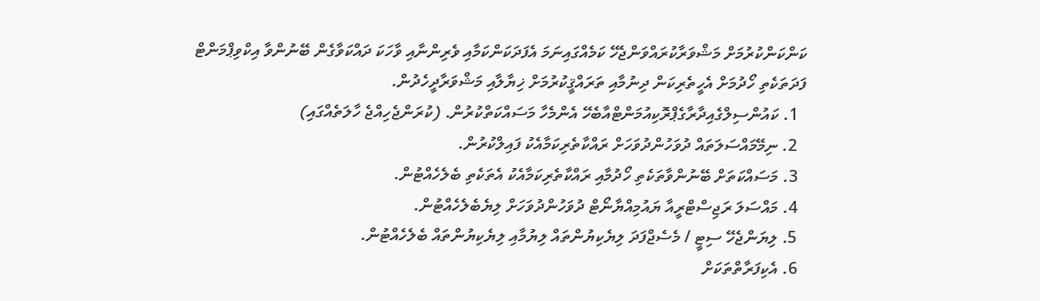ކަންކަންކުރުމަށް މަޝްވަރާކުރައްވަންޖެހޭ ކަމެއްގައިނަމަ އެފަދަކަންކަމާއި ވެރިންނާއި ވާހަކަ ދައްކަވާގެން ބޭނުންވާ އިކްވިޕްމަންޓް ފަދަތަކެތި ހޯދުމަށް އެހީތެރިކަން ދިނުމާއި ތަރައްޤީކުރުމަށް ޚިޔާލާއި މަޝްވަރާދީހެދުން.
  1. ކައުންސިލްގެއިދާރާގެޕްރޮކިއުމަންޓްއާބެހޭ އެންމެހާ މަސައްކަތްކުރުން. (ކުރަންޖެހިއްޖެ ހާލަތެއްގައި)
  2. ނިމޭމައްސަލަތައް ދުވަހުންދުވަހަށް ރައްކާތެރިކަމާއެކު ފައިލްކުރުން.
  3. މަސައްކަތަށް ބޭނުންވާތަކެތި ހޯދުމާއި ރައްކާތެރިކަމާއެކު އެތަކެތި ބެލެހެއްޓުން.
  4. މައްސަލަ ރަޖިސްޓްރީއާ ޔައުމިއްޔާނޯޓް ދުވަހުންދުވަހަށް ލިޔެބެލެހެއްޓުން.
  5. ލިޔަންޖެހޭ ސިޓީ / މެސެޖްފަދަ ލިޔެކިޔުންތައް ލިޔުމާއި ލިޔެކިޔުންތައް ބެލެހެއްޓުން.
  6. އެކިފަރާތްތަކަށް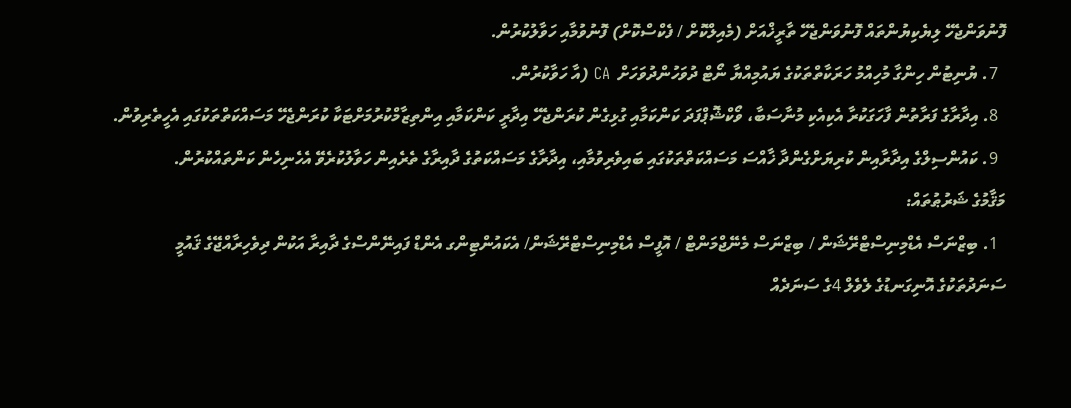ފޮނުވަންޖެހޭ ލިޔެކިޔުންތައް ފޮނުވަންޖެހޭ ތާރީޚްއަށް (މެއިލްކޮށް / ފެކްސްކޮށް) ފޮނުވުމާއި ހަވާލުކުރުން.
  7. ޔުނިޓުން ހިންގާ މުހިއްމު ހަރަކާތްތަކުގެ ޔައުމިއްޔާ ނޯޓް ދުވަހުންދުވަހަށް  CA (އާ ހަވާކުރުން.
  8. އިދާރާގެ ފަރާތުން ފާހަގަކުރާ އެކިއެކި މުނާސަބާ، ވޯކްޝޮޕްފަދަ ކަންކަމާއި ގުޅިގެން ކުރަންޖެހޭ އިދާރީ ކަންކަމާއި އިންތިޒާމްކުރުމަށްޓަކާ ކުރަންޖެހޭ މަސައްކަތްތަކުގައި އެހީތެރިވުން.
  9. ކައުންސިލްގެ އިދާރާއިން ކުރިޔަށްގެންދާ ޚާއްސަ މަސައްކަތްތަކުގައި ބައިވެރިވުމާއި، އިދާރާގެ މަސައްކަތުގެ ދާއިރާގެ ތެރެއިން ހަވާލުކުރެވޭ އެހެނިހެން ކަންތައްކުރުން.
މަޤާމުގެ ޝަރުޠުތައް:
  1. ބިޒްނަސް އެޑްމިނިސްޓްރޭޝަން / ބިޒްނަސް މެނޭޖްމަންޓް / އޮފީސް އެޑްމިނިސްޓްރޭޝަން/ އެކައުންޓިންގ އެންޑް ފައިނޭންސްގެ ދާއިރާ އަކުން ދިވެހިރާއްޖޭގެ ޤައުމީ ސަނަދުތަކުގެ އޮނިގަނޑުގެ ލެވެލް 4ގެ ސަނަދެއް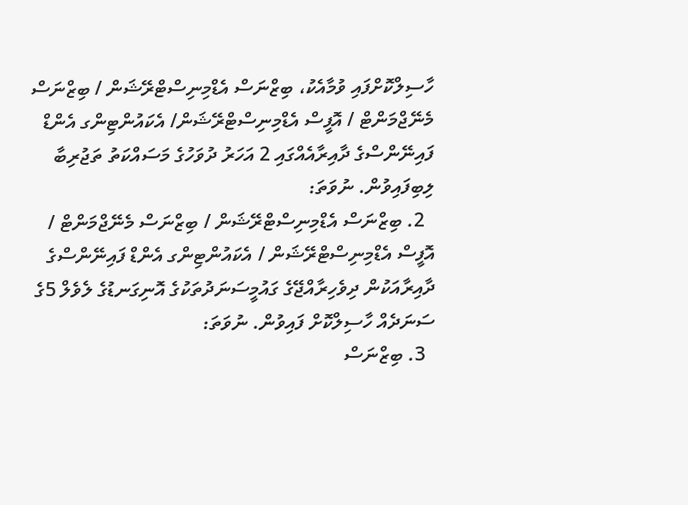ހާސިލްކޮށްފައި ވުމާއެކު، ބިޒްނަސް އެޑްމިނިސްޓްރޭޝަން / ބިޒްނަސް މެނޭޖްމަންޓް / އޮފީސް އެޑްމިނިސްޓްރޭޝަން/ އެކައުންޓިންގ އެންޑް ފައިނޭންސްގެ ދާއިރާއެއްގައި 2 އަހަރު ދުވަހުގެ މަސައްކަތު ތަޖުރިބާ ލިބިފައިވުން. ނުވަތަ:
  2. ބިޒްނަސް އެޑްމިނިސްޓްރޭޝަން / ބިޒްނަސް މެނޭޖްމަންޓް / އޮފީސް އެޑްމިނިސްޓްރޭޝަން / އެކައުންޓިންގ އެންޑް ފައިނޭންސްގެ ދާއިރާއަކުން ދިވެހިރާއްޖޭގެ ގައުމީސަނަދުތަކުގެ އޮނިގަނޑުގެ ލެވެލް 5ގެ ސަނަދެއް ހާސިލްކޮށް ފައިވުން. ނުވަތަ:
  3. ބިޒްނަސް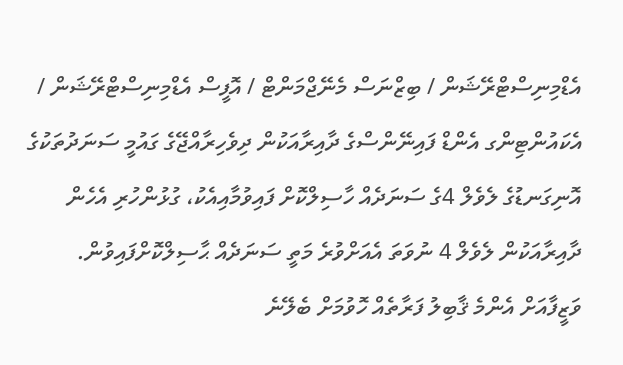އެޑްމިނިސްޓްރޭޝަން / ބިޒްނަސް މެނޭޖްމަންޓް / އޮފީސް އެޑްމިނިސްޓްރޭޝަން / އެކައުންޓިންގ އެންޑް ފައިނޭންސްގެ ދާއިރާއަކުން ދިވެހިރާއްޖޭގެ ގައުމީ ސަނަދުތަކުގެ އޮނިގަނޑުގެ ލެވެލް 4ގެ ސަނަދެއް ހާސިލްކޮށް ފައިވުމާއިއެކު، ގުޅުންހުރި އެހެން ދާއިރާއަކުން ލެވެލް 4 ނުވަތަ އެއަށްވުރެ މަތީ ސަނަދެއް ޙާސިލްކޮށްފައިވުން.
ވަޒީފާއަށް އެންމެ ޤާބިލު ފަރާތެއް ހޮވުމަށް ބެލޭނެ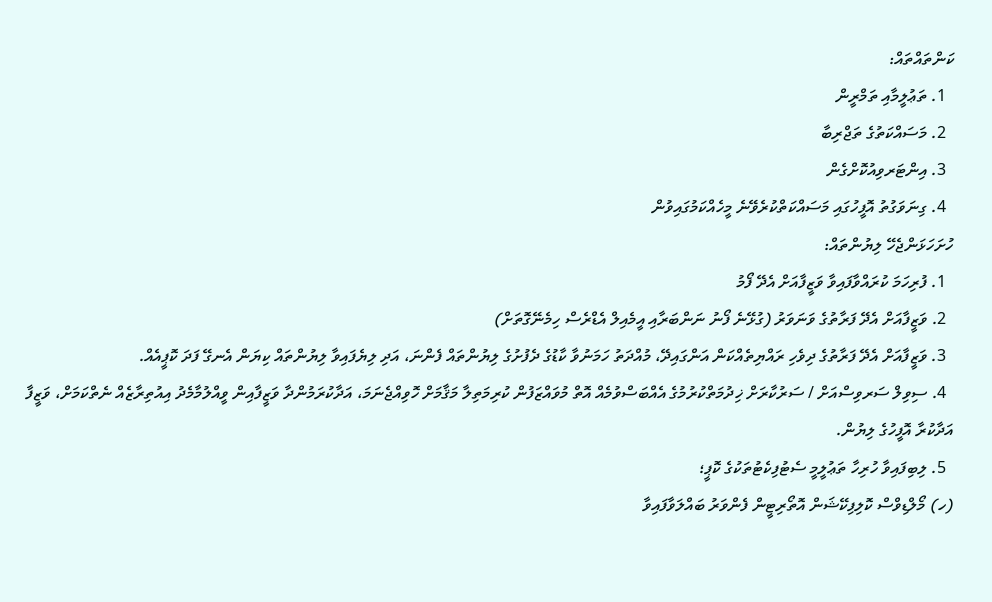ކަންތައްތައް:
  1. ތަޢުލީމާއި ތަމްރީން
  2. މަސައްކަތުގެ ތަޖްރިބާ
  3. އިންޓަރވިއުކޮށްގެން
  4. ގިނަވަގުތު އޮފީހުގައި މަސައްކަތްކުރެވޭނެ މީހެއްކަމުގައިވުން
ހުށަހަޅަންޖެހޭ ލިޔުންތައް:
  1. ފުރިހަމަ ކުރައްވާފައިވާ ވަޒީފާއަށް އެދޭ ފޯމު
  2. ވަޒީފާއަށް އެދޭ ފަރާތުގެ ވަނަވަރު (ގުޅޭނެ ފޯނު ނަންބަރާއި އީމެއިލް އެޑްރެސް ހިމެނޭގޮތަށް)
  3. ވަޒީފާއަށް އެދޭ ފަރާތުގެ ދިވެހި ރައްޔިތެއްކަން އަންގައިދޭ، މުއްދަތު ހަމަނުވާ ކާޑުގެ ދެފުށުގެ ލިޔުންތައް ފެންނަ، އަދި ލިޔެފައިވާ ލިޔުންތައް ކިޔަން އެނގޭ ފަދަ ކޮޕީއެއް.
  4. ސިވިލް ސަރވިސްއަށް / ސަރުކާރަށް ޚިދުމަތްކުރުމުގެ އެއްބަސްވުމެއް އޮތް މުވައްޒަފުން ކުރިމަތިލާ މަޤާމަށް ހޮވިއްޖެނަމަ، އަދާކުރަމުންދާ ވަޒީފާއިން ވީއްލުމާމެދު އިއުތިރާޒެއް ނެތްކަމަށް، ވަޒީފާ އަދާކުރާ އޮފީހުގެ ލިޔުން.
  5. ލިބިފައިވާ ހުރިހާ ތަޢުލީމީ ސެޓުފިކެޓުތަކުގެ ކޮޕީ؛
(ހ) މޯލްޑިވްސް ކޮލިފިކޭޝަން އޮތޯރިޓީން ފެންވަރު ބައްލަވާފައިވާ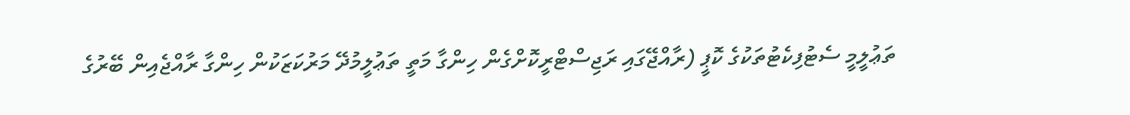ތަޢުލީމީ ސެޓުފިކެޓުތަކުގެ ކޮޕީ (ރާއްޖޭގައި ރަޖިސްޓްރީކޮށްގެން ހިންގާ މަތީ ތަޢުލީމުދޭ މަރުކަޒަކުން ހިންގާ ރާއްޖެއިން ބޭރުގެ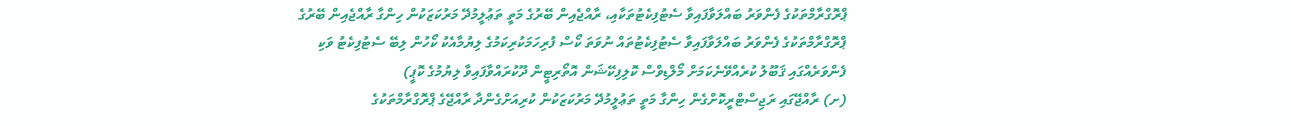ޕްރޮގްރާމްތަކުގެ ފެންވަރު ބައްލަވާފައިވާ ސެޓުފިކެޓުތަކާއި، ރާއްޖެއިން ބޭރުގެ މަތީ ތަޢުލީމުދޭ މަރުކަޒަކުން ހިންގާ ރާއްޖެއިން ބޭރުގެ ޕްރޮގްރާމްތަކުގެ ފެންވަރު ބައްލަވާފައިވާ ސެޓުފިކެޓުތައް ނުވަތަ ކޯސް ފުރިހަމަކުރިކަމުގެ ލިޔުމާއެކު ކޯހުން ލިބޭ ސެޓުފިކެޓު ވަކި ފެންވަރެއްގައި ޤަބޫލު ކުރެއްވޭނެކަމަށް މޯލްޑިވްސް ކޮލިފިކޭޝަން އޮތޯރިޓީން ދޫކުރައްވާފައިވާ ލިޔުމުގެ ކޮޕީ)
(ށ) ރާއްޖޭގައި ރަޖިސްޓްރީކޮށްގެން ހިންގާ މަތީ ތަޢުލީމުދޭ މަރުކަޒަކުން ކުރިއަށްގެންދާ ރާއްޖޭގެ ޕްރޮގްރާމްތަކުގެ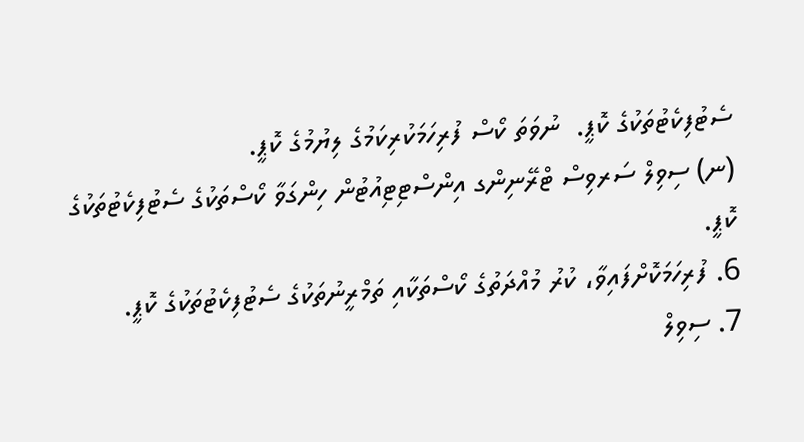ސެޓުފިކެޓުތަކުގެ ކޮޕީ.  ނުވަތަ ކޯސް ފުރިހަމަކުރިކަމުގެ ލިޔުމުގެ ކޮޕީ.
(ނ) ސިވިލް ސަރވިސް ޓްރޭނިންގ އިންސްޓިޓިއުޓުން ހިންގަވާ ކޯސްތަކުގެ ސެޓުފިކެޓުތަކުގެ ކޮޕީ.
6. ފުރިހަމަކޮށްފައިވާ، ކުރު މުއްދަތުގެ ކޯސްތަކާއި ތަމްރީނުތަކުގެ ސެޓުފިކެޓުތަކުގެ ކޮޕީ.
7. ސިވިލް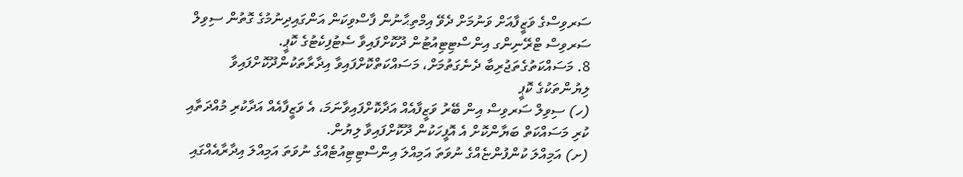ސަރވިސްގެ ވަޒީފާއަށް ވަނުމަށް ދެވޭ އިމްތިޙާނުން ފާސްވިކަން އަންގައިދިނުމުގެ ގޮތުން ސިވިލް ސަރވިސް ޓްރޭނިންގ އިންސްޓިޓިއުޓުން ދޫކޮށްފައިވާ ސެޓުފިކެޓުގެ ކޮޕީ.
8. މަސައްކަތުގެތަޖުރިބާ ދެނެގަތުމަށް، މަސައްކަތްކޮށްފައިވާ އިދާރާތަކުންދޫކޮށްފައިވާ ލިޔުންތަކުގެ ކޮޕީ
(ހ) ސިވިލް ސަރވިސް އިން ބޭރު ވަޒީފާއެއް އަދާކޮށްފައިވާނަމަ، އެ ވަޒީފާއެއް އަދާކުރި މުއްދަތާއި ކުރި މަސައްކަތް ބަޔާންކޮށް އެ އޮފީހަކުން ދޫކޮށްފައިވާ ލިޔުން.
(ށ) އަމިއްލަ ކުންފުންޏެއްގެ ނުވަތަ އަމިއްލަ އިންސްޓިޓިއުޓެއްގެ ނުވަތަ އަމިއްލަ އިދާރާއެއްގައި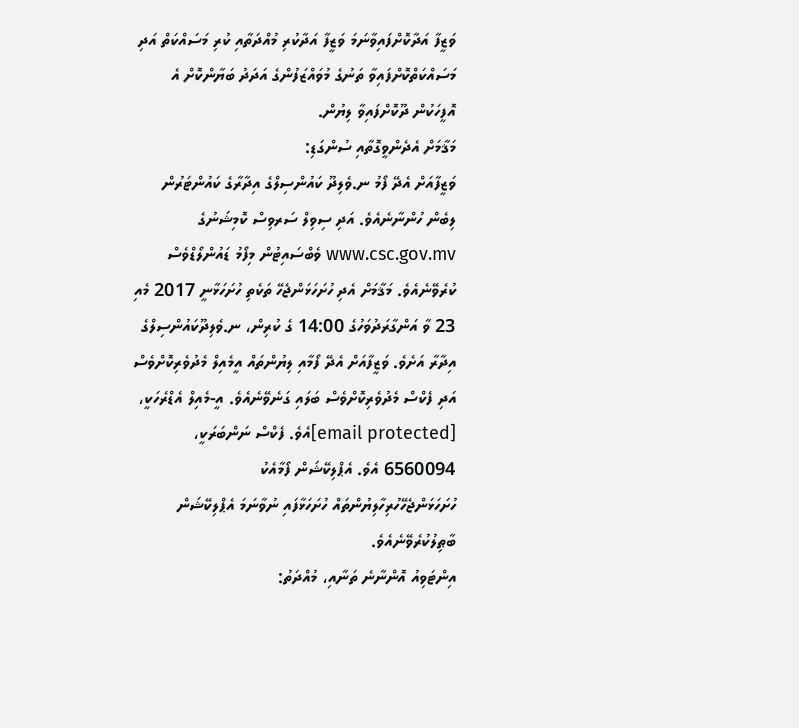ވަޒީފާ އަދާކޮށްފައިވާނަމަ ވަޒީފާ އަދާކުރި މުއްދަތާއި ކުރި މަސައްކަތް އަދި މަސައްކަތްކޮށްފައިވާ ތަނުގެ މުވައްޒަފުންގެ އަދަދު ބަޔާންކޮށް އެ އޮފީހަކުން ދޫކޮށްފައިވާ ލިޔުން.
މަޤާމަށް އެދެންވީގޮތާއި ސުންގަޑި:
ވަޒީފާއަށް އެދޭ ފޯމު ނ.ވެލިދޫ ކައުންސިލްގެ އިދާރާގެ ކައުންޓަރުން ލިބެން ހުންނާނެއެވެ. އަދި ސިވިލް ސަރވިސް ކޮމިޝަނުގެ www.csc.gov.mv ވެބްސައިޓުން މިފޯމު ޑައުންލޯޑްވެސް ކުރެވޭނެއެވެ. މަޤާމަށް އެދި ހުށަހަޅަންޖެހޭ ތަކެތި ހުށަހަޅާނީ 2017 މެއި 23 ވާ އަންގާރަދުވަހުގެ 14:00 ގެ ކުރިން، ނ.ވެލިދޫކައުންސިލްގެ އިދާރާ އަށެވެ. ވަޒީފާއަށް އެދޭ ފޯމާއި ލިޔުންތައް އީމެއިލް މެދުވެރިކޮށްވެސް އަދި ފެކްސް މެދުވެރިކޮށްވެސް ބަލައި ގަނެވޭނެއެވެ. އީ-މެއިލް އެޑްރެހަކީ، [email protected]އެވެ. ފެކްސް ނަންބަރަކީ، 6560094 އެވެ. އެޕްލިކޭޝަން ފޯމާއެކު ހުށަހަޅަންޖެހޭހުރިހާލިޔުންތައް ހުށަހަޅާފައި ނުވާނަމަ އެޕްލިކޭޝަން ބާޠިލުކުރެވޭނެއެވެ.
އިންޓަވިއު އޮންނާނެ ތަނާއި، މުއްދަތު: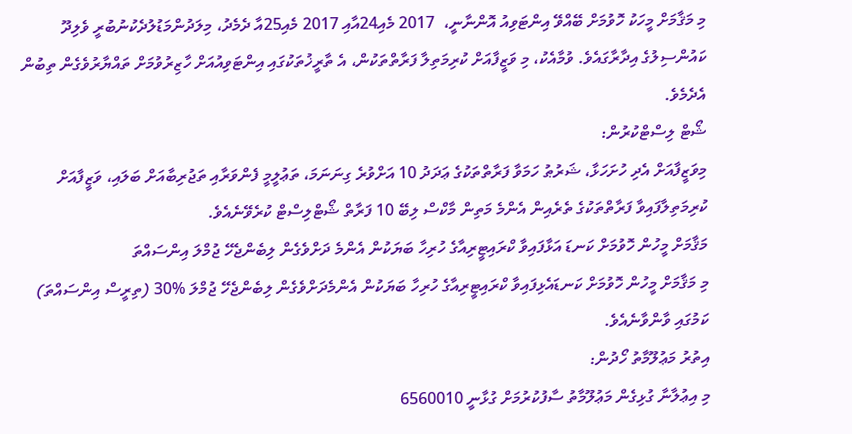މި މަޤާމަށް މީހަކު ހޮވުމަށް ބޭއްވޭ އިންޓަވިއު އޮންނާނީ،  2017 މެއި24އާއި 2017 މެއި25އާ ދެމެދު، މިލަދުންމަޑުލުދެކުނުބުރީ ވެލިދޫ ކައުންސިލުގެ އިދާރާގައެވެ. ވުމާއެކު، މި ވަޒީފާއަށް ކުރިމަތިލާ ފަރާތްތަކުން، އެ ތާރީޚުތަކުގައި އިންޓަވިއުއަށް ހާޒިރުވުމަށް ތައްޔާރުވެގެން ތިބުން އެދެމެވެ.
ޝޯޓް ލިސްޓްކުރުން:
މިވަޒީފާއަށް އެދި ހުށަހަޅާ، ޝަރުޠު ހަމަވާ ފަރާތްތަކުގެ ޢަދަދު 10 އަށްވުރެ ގިނަނަމަ، ތަޢުލީމީ ފެންވަރާއި ތަޖުރިބާއަށް ބަލައި، ވަޒީފާއަށް ކުރިމަތިލާފައިވާ ފަރާތްތަކުގެ ތެރެއިން އެންމެ މަތިން މާކްސް ލިބޭ 10 ފަރާތް ޝޯޓްލިސްޓް ކުރެވޭނެއެވެ.
މަޤާމަށް މީހުން ހޮވުމަށް ކަނޑަ އަޅާފައިވާ ކްރައިޓީރިއާގެ ހުރިހާ ބަޔަކުން އެންމެ ދަށްވެގެން ލިބެންޖެހޭ ޖުމްލަ އިންސައްތަ
މި މަޤާމަށް މީހުން ހޮވުމަށް ކަނޑައެޅިފައިވާ ކްރައިޓީރިއާގެ ހުރިހާ ބަޔަކުން އެންމެދަށްވެގެން ލިބެންޖެހޭ ޖުމްލަ %30 (ތިރީސް އިންސައްތަ) ކަމުގައި ވާންވާނެއެވެ.
އިތުރު މަޢުލޫމާތު ހޯދުން:
މި އިޢުލާނާ ގުޅިގެން މަޢުލޫމާތު ސާފުކުރުމަށް ގުޅާނީ 6560010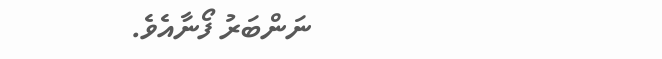ނަންބަރު ފޯނާއެވެ.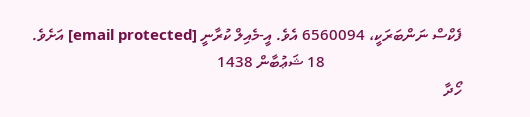ފެކްސް ނަންބަރަކީ، 6560094 އެވެ. އީ-މެއިލް ކުރާނީ [email protected] އަށެވެ.
                                   18 ޝަޢުބާން 1438
ހޯދާ